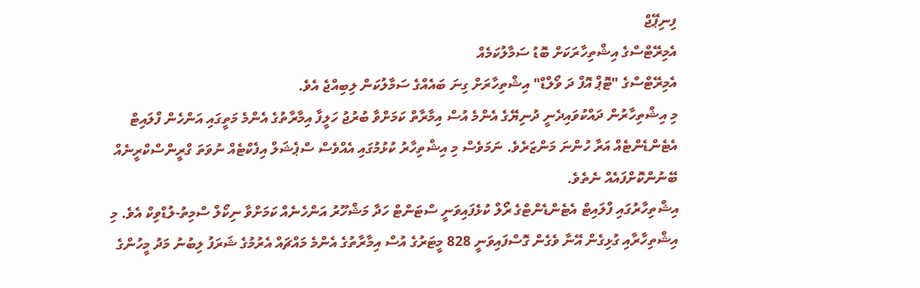ފިނިޕޭޖް
އެމިރޭޓްސްގެ އިޝްތިހާރަކަށް ބޮޑު ސަމާލުކަމެއް
އެމިރޭޓްސްގެ "ޓޮޕް އޮފް ދަ ވޯލްޑް" އިޝްތިހާރަށް ގިނަ ބައެއްގެ ސަމާލުކަން ލިބިއްޖެ އެވެ.
މި އިޝްތިހާރުން ދައްކުވައިދެނީ ދުނިޔޭގެ އެންމެ އުސް އިމާރާތް ކަމަށްވާ ބުރުޖު ހަލީފާ އިމާރާތުގެ އެންމެ މަތީގައި އަންހެން ފްލައިޓް އެޓެންޑެންޓެއް އަރާ ހުންނަ މަންޒަރެވެ. ނަމަވެސް މި އިޝްތިހާރު ކުޅުމުގައި އެއްވެސް ސްޕެޝަލް އިފެކްޓެއް ނުވަތަ ގްރީންސްކްރީނެއް ބޭނުންކޮށްފައެއް ނެތެވެ.
އިޝްތިހާރުގައި ފްލައިޓް އެޓެންޑެންޓްގެ ރޯލް ކުޅެފައިވަނީ ސްޓަންޓް ހަދާ މަޝްހޫރު އަންހެނެއް ކަމަށްވާ ނިކޯލް ސްމިތު-ލުޑްވިކް އެވެ. މި އިޝްތިހާރާއި ގުޅިގެން އޭނާ ވެގެން ގޮސްފައިވަނީ 828 މީޓަރުގެ އުސް އިމާރާތުގެ އެންމެ މައްޗައް އެރުމުގެ ޝަރަފު ލިބުނު މަދު މީހުންގެ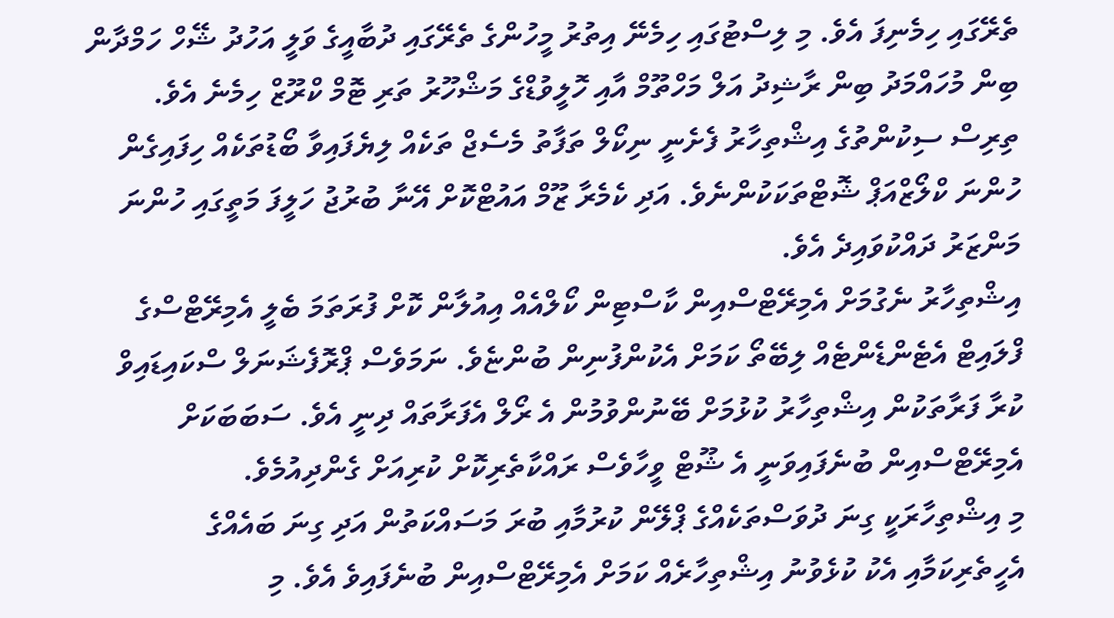ތެރޭގައި ހިމެނިފަ އެވެ. މި ލިސްޓުގައި ހިމެނޭ އިތުރު މީހުންގެ ތެރޭގައި ދުބާއީގެ ވަލީ އަހުދު ޝޭހް ހަމްދާން ބިން މުހައްމަދު ބިން ރާޝިދު އަލް މަހްތޫމް އާއި ހޮލީވުޑްގެ މަޝްހޫރު ތަރި ޓޮމް ކްރޫޒް ހިމެނެ އެވެ.
ތިރިސް ސިކުންތުގެ އިޝްތިހާރު ފެށެނީ ނިކޯލް ތަފާތު މެސެޖް ތަކެއް ލިޔެފައިވާ ބޯޑުތަކެއް ހިފައިގެން ހުންނަ ކްލޯޒްއަޕް ޝޮޓްތަކަކުންނެވެ. އަދި ކެމެރާ ޒޫމް އައުޓްކޮށް އޭނާ ބުރުޖު ހަލީފަ މަތީގައި ހުންނަ މަންޒަރު ދައްކުވައިދެ އެވެ.
އިޝްތިހާރު ނެގުމަށް އެމިރޭޓްސްއިން ކާސްޓިން ކޯލްއެއް އިއުލާން ކޮށް ފުރަތަމަ ބެލީ އެމިރޭޓްސްގެ ފްލައިޓް އެޓެންޑެންޓެއް ލިބޭތޯ ކަމަށް އެކުންފުނިން ބުންޏެވެ. ނަމަވެސް ޕްރޮފެޝަނަލް ސްކައިޑައިވް ކުރާ ފަރާތަކުން އިޝްތިހާރު ކުޅުމަށް ބޭނުންވުމުން އެ ރޯލް އެފަރާތައް ދިނީ އެވެ. ސަބަބަކަށް އެމިރޭޓްސްއިން ބުނެފައިވަނީ އެ ޝޫޓް ވީހާވެސް ރައްކާތެރިކޮށް ކުރިއަށް ގެންދިއުމެވެ.
މި އިޝްތިހާރަކީ ގިނަ ދުވަސްތަކެއްގެ ޕްލޭން ކުރުމާއި ބުރަ މަސައްކަތުން އަދި ގިނަ ބައެއްގެ އެހީތެރިކަމާއި އެކު ކުޅެވުނު އިޝްތިހާރެއް ކަމަށް އެމިރޭޓްސްއިން ބުނެފައިވެ އެވެ. މި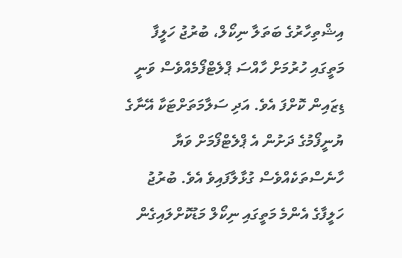އިޝްތިހާރުގެ ބަތަލާ ނިކޯލް، ބުރުޖު ހަލީފާ މަތީގައި ހުރުމަށް ހާއްސަ ޕްލެޓްފޯމެއްވެސް ވަނީ ޑިޒައިން ކޮށްފަ އެވެ. އަދި ސަލާމަތަށްޓަކާ އޭނާގެ ޔުނީފޯމުގެ ދަށުން އެ ޕްލެޓްފޯމަށް ވަޔާ ހާނެސްތަކެއްވެސް ގުޅާލާފައިވެ އެވެ. ބުރުޖު ހަލީފާގެ އެންމެ މަތީގައި ނިކޯލް މަޑުކޮށްލައިގެން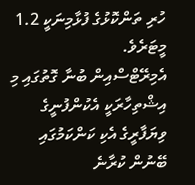ހުރި ތަންކޮޅުގެ ފުޅާމިނަކީ 1.2 މީޓަރެވެ.
އެމިރޭޓްސްއިން ބުނާ ގޮތުގައި މި އިޝްތިހާރަކީ އެކުންފުނީގެ ވިޔަފާރީގެ އެކި ކަންކަމުގައި ބޭނުން ކުރާނެ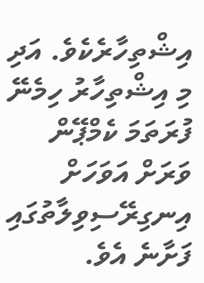އިޝްތިހާރެކެވެ. އަދި މި އިޝްތިހާރު ހިމެނޭ ފުރަތަމަ ކެމްޕޭން ވަރަށް އަވަހަށް އިނގިރޭސިވިލާތުގައި ފަށާނެ އެވެ.